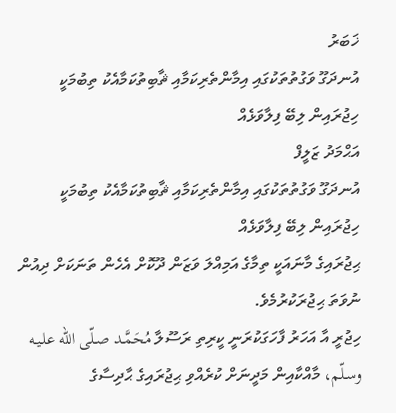ޚަބަރު
އުނދަގޫ ވަގުތުތަކުގައި އިމާންތެރިކަމާއި ޘާބިތުކަމާއެކު ތިބުމަކީ ހިޖުރައިން ލިބޭ ފިލާވަޅެއް
އަޙްމަދު ޒަލީފް
އުނދަގޫ ވަގުތުތަކުގައި އިމާންތެރިކަމާއި ޘާބިތުކަމާއެކު ތިބުމަކީ ހިޖުރައިން ލިބޭ ފިލާވަޅެއް
ޙިޖުރައިގެ މާނައަކީ ތިމާގެ އަމިއްލަ ވަޒަން ދޫކޮށް އެހެން ތަނަކަށް ދިއުން ނުވަތަ ޙިޖުރަކުރުމެވެ.
ހިޖުރީ އާ އަހަރު ފާހަގަކުރަނީ ކީރިތި ރަސޫލާ مُحَمَّـد صـلّى الله علـيـه وسـلّم، މާއްކާއިން މަދީނަށް ކުރެއްވި ޙިޖުރައިގެ ޙާދިސާގެ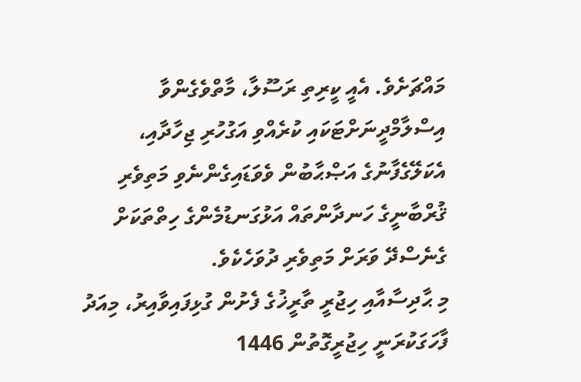މައްޗަށެވެ. އެއީ ކީރިތި ރަސޫލާ، މާތްވެގެންވާ އިސްލާމްދީނަށްޓަކައި ކުރެއްވި އަގުހުރި ޖިހާދާއި، އެކަލޭގެފާނުގެ އަޞްޙާބުން ވެވަޑައިގެންނެވި މަތިވެރި ޤުރްބާނީގެ ހަނދާންތައް އަޅުގަނޑުމެންގެ ހިތްތަކަށް ގެނެސްދޭ ވަރަށް މަތިވެރި ދުވަހެކެވެ.
މި ޙާދިސާއާއި ހިޖުރީ ތާރީޚުގެ ފެށުން ގުޅިފައިވާއިރު، މިއަދު ފާހަގަކުރަނީ ހިޖުރީގޮތުން 1446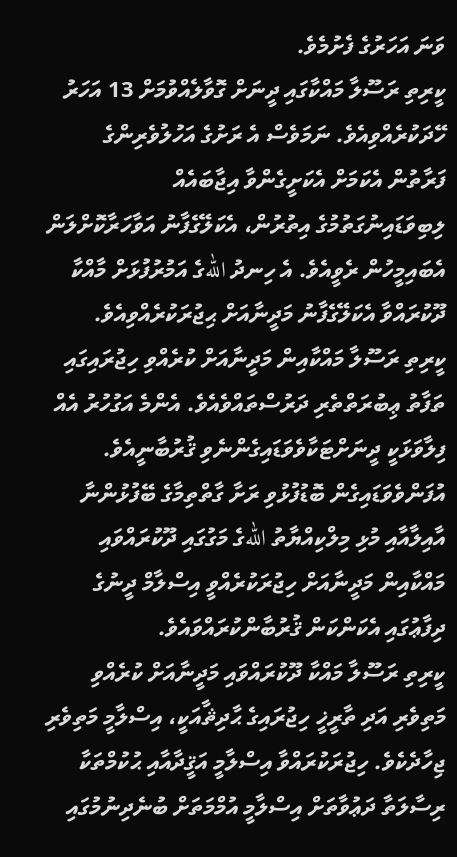ވަނަ އަހަރުގެ ފެށުމެވެ.
ކީރިތި ރަސޫލާ މައްކާގައި ދީނަށް ގޮވާލެއްވުމަށް 13 އަހަރު ހޭދަކުރެއްވިއެވެ. ނަމަވެސް އެ ރަށުގެ އަހުލުވެރިންގެ ފަރާތުން އެކަމަށް އެކަށީގެންވާ އިޖާބައެއް ލިބިވަޑައިނުގަތުމުގެ އިތުރުން، އެކަލޭގެފާނު އަވާހަރާކޮށްލަން އެބައިމީހުން ރެވީއެވެ. އެ ހިނދު اللهގެ އަމުރުފުޅަށް މާއްކާ ދޫކުރައްވާ އެކަލޭގެފާނު މަދީނާއަށް ޙިޖުރަކުރެއްވިއެވެ.
ކީރިތި ރަސޫލާ މައްކާއިން މަދީނާއަށް ކުރެއްވި ހިޖުރައިގައި ތަފާތު ޢިބުރަތްތެރި ދަރުސްތައްވެއެވެ. އެންމެ އަގުހުރު އެއް ފިލާވަޅަކީ ދީނަށްޓަކާވެވަޑައިގެންނެވި ޤުރުބާނީއެވެ. އުފަންވެވަޑައިގެން ބޮޑުފުޅުވި ރަށާ ގާތްތިމާގެ ބޭފުޅުންނާ އާއިލާއާއި މުޅި މިލްކިއްޔާތު اللهގެ މަގުގައި ދޫކުރައްވައި މައްކާއިން މަދީނާއަށް ހިޖުރަކުރެއްވީ އިސްލާމް ދީނުގެ ދިފާޢުގައި އެކަންކަން ޤުރުބާންކުރައްވައެވެ.
ކީރިތި ރަސޫލާ މައްކާ ދޫކުރައްވައި މަދީނާއަށް ކުރެއްވި މަތިވެރި އަދި ތާރީޚީ ހިޖުރައިގެ ޙާދިޘާއަކީ، އިސްލާމީ މަތިވެރި ޖިހާދެކެވެ. ހިޖުރަކުރައްވާ އިސްލާމީ އަޤީދާއާއި ޙުކުމްތަކާ ރިސާލަތާ ދަޢުވާތަށް އިސްލާމީ އުމްމަތަށް ބުނެދިނުމުގައި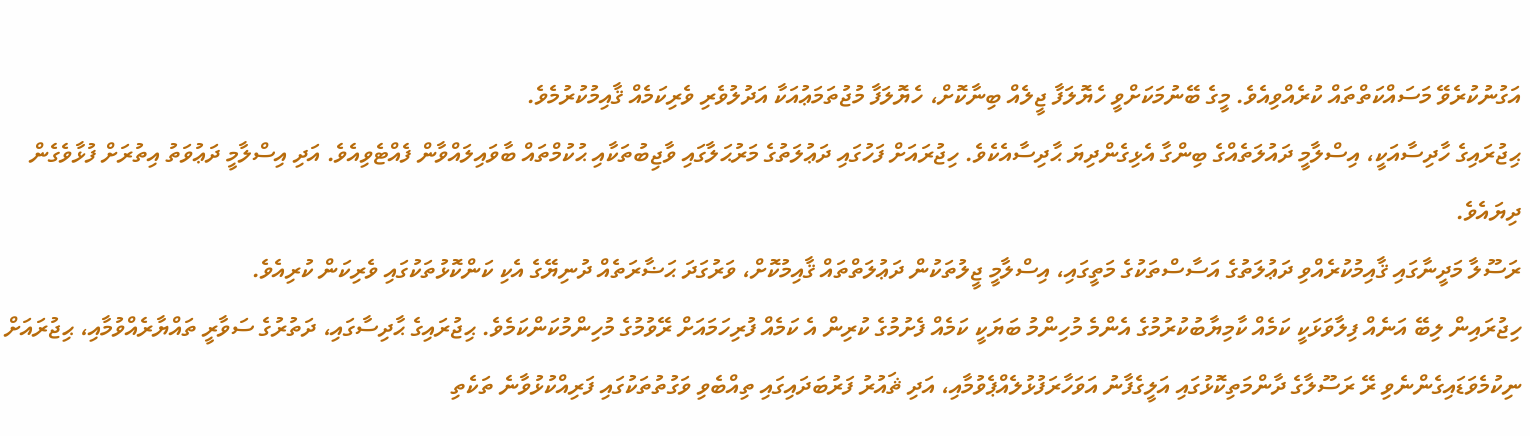އަގުނުކުރެވޭ މަސައްކަތްތައް ކުރެއްވިއެވެ. މީގެ ބޭނުމަކަށްވީ ހެޔޮލަފާ ޖީލެއް ބިނާކޮށް، ހެޔޮލަފާ މުޖުތަމަޢުއަކާ އަދުލުވެރި ވެރިކަމެއް ޤާއިމުކުރުމެވެ.
ޙިޖުރައިގެ ހާދިސާއަކީ، އިސްލާމީ ދައުލަތެއްގެ ބިންގާ އެޅިގެންދިޔަ ޙާދިސާއެކެވެ. ހިޖުރައަށް ފަހުގައި ދަޢުލަތުގެ މަރުޙަލާގައި ވާޖިބުތަކާއި ޙުކުމްތައް ބާވައިލައްވާން ފެއްޓެވިއެވެ. އަދި އިސްލާމީ ދަޢުވަތު އިތުރަށް ފުޅާވެގެން ދިޔައެވެ.
ރަސޫލާ މަދީނާގައި ޤާއިމުކުރެއްވި ދަޢުލަތުގެ އަސާސްތަކުގެ މަތީގައި، އިސްލާމީ ޖީލުތަކުން ދަޢުލަތްތައް ޤާއިމުކޮށް، ވަރުގަދަ ޙަޟާރަތެއް ދުނިޔޭގެ އެކި ކަންކޮޅުތަކުގައި ވެރިކަން ކުރިއެވެ.
ހިޖުރައިން ލިބޭ އަނެއް ފިލާވަޅަކީ ކަމެއް ކާމިޔާބުކުރުމުގެ އެންމެ މުހިންމު ބަޔަކީ ކަމެއް ފެށުމުގެ ކުރިން އެ ކަމެއް ފުރިހަމައަށް ރޭވުމުގެ މުހިންމުކަންކަމެވެ. ޙިޖުރައިގެ ޙާދިސާގައި، ދަތުރުގެ ސަވާރީ ތައްޔާރެއްވުމާއި، ޙިޖުރައަށް ނިކުމެވަޑައިގެންނެވި ރޭ ރަސޫލާގެ ދާންމަތިކޮޅުގައި އަލީގެފާނު އަވަހާރަފުޅުލެއްޕެވުމާއި، އަދި ޘައުރު ފަރުބަދައިގައި ތިއްބެވި ވަގުތުތަކުގައި ފަރިއްކުޅުވާނެ ތަކެތި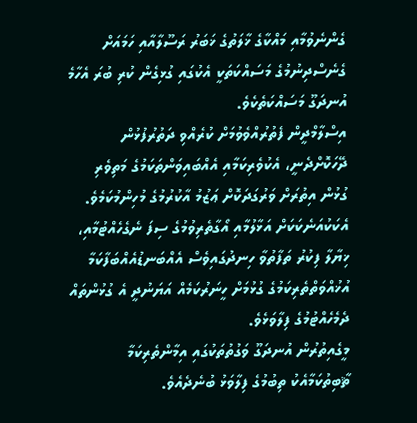ގެންނެވުމާއި މައްކާގެ ޚާލަތުގެ ޚަބަރު ރަސޫލާއާއި ހަމައަށް ގެނެސްދިނުމުގެ މަސައްކަތަކީ އެކުގައި ގުޅިގެން ކުރި ބުރަ އެހާމެ އުނދަގޫ މަސައްކަތެކެވެ.
އިސްލާމްދީން ފެތުރުއްވެވުމަށް ކުރެއްވި ދަތުރުފުޅުން ދޭހަކޮށްދެނީ، އެކުވެރިކަމާއި އެއްބައިވަންތަކަމުގެ މަތިވެރި ގުޅުން އިތުރަށް ވަރުގަދަކޮށް ޢަޒުމު އާކުރުމުގެ މުހިންމުކަމެވެ.
އެކަކުއަނެކަކަށް އަޅާލުމާއި އޯގާތެރިވުމުގެ ސިފަ ނެގެހެއްޓުމާއި، ޚިޔާލާ ފިކުރު ތަފާތުވާ ހިނދުގައިވެސް އެއްބަނޑުއެއްބަފާކަމާ އުޚުއްވަތްތެރިކަމުގެ ގުޅުމަށް ހީނަރުކަމެއް އަޔަނުދީ އެ ގުޅުންތައް ދެމެހެއްޓުމުގެ ފިލާވަޅެވެ.
މީގެއިތުރުން އުނދަގޫ ވަގުތުތަކުގައި އިމާންތެރިކަމާ ޘާބިތުކަމާއެކު ތިބުމުގެ ފިލާވަޅު ބުނެދެއެވެ.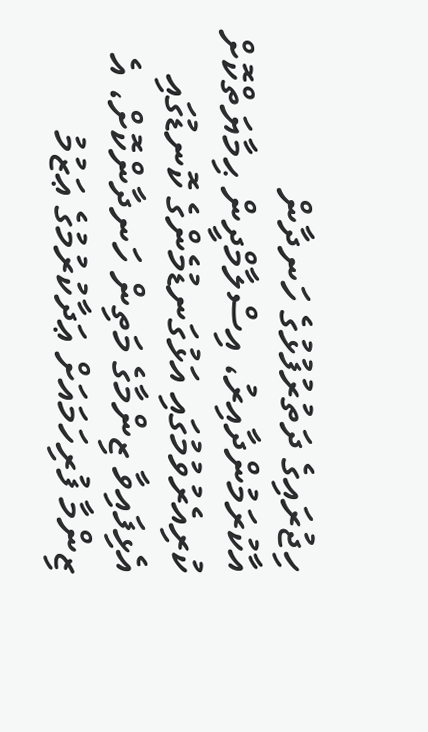ހިޖުރައިގެ ދަތުރުފުޅުގެ ހަނދާން އާކުރަމުންދާއިރު، އިސްލާމްދީން ޙިމާޔަތްކޮށް ކުރިއެރުވުމުގައި އަޅުގަނޑުމެންގެ ކޮނޑުގައި އެޅިފައިވާ ޒިންމާގެ މަތިން ހަނދާންކޮށް، އެ ޒިންމާ ފުރިހަމައަށް ޢަދާކުރުމުގެ ޢަޒުމު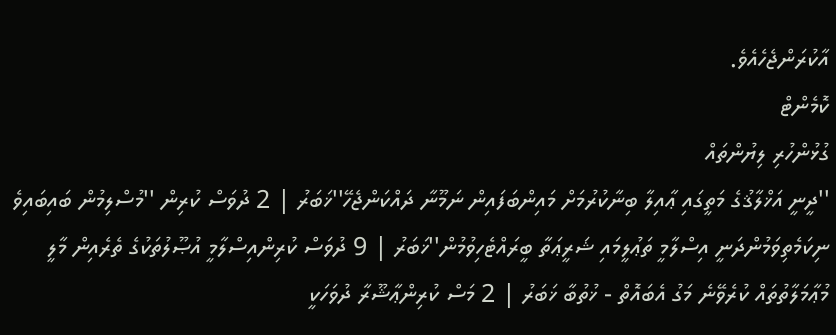އާކުރަންޖެހެއެވެ.
ކޮމެންޓް
ގުޅުންހުރި ލިޔުންތައް
''ދީނީ އަޚްލާޤުގެ މަތީގައި ޢާއިލާ ބިނާކުރުމަށް މައިންބަފައިން ނަމޫނާ ދައްކަންޖެހޭ''ޚަބަރު | 2 ދުވަސް ކުރިން ''މުސްލިމުން ބައިބައިވެ ނިކަމެތިވަމުންދަނީ އިސްލާމީ ތަޢުލީމައި ޝަރީޢަތާ ބީރައްޓެހިވުމުން''ޚަބަރު | 9 ދުވަސް ކުރިންއިސްލާމީ އުޞޫލުތަކުގެ ތެރެއިން މާލީ މުޢާމަލާތުތައް ކުރެވޭނެ މަގު އެބައޮތް - ޚުތުބާ ޚަބަރު | 2 މަސް ކުރިންޢާޝޫރާ ދުވަހަކީ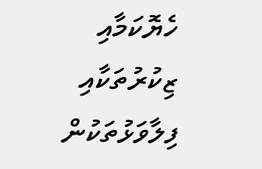ހެޔޮކަމާއި ޒިކުރުތަކާއި ފިލާވަޅުތަކުން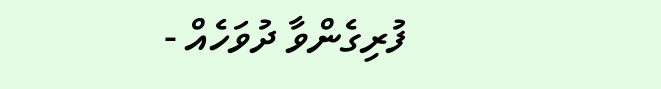ފުރިގެންވާ ދުވަހެއް -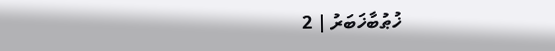ޚުޠުބާޚަބަރު | 2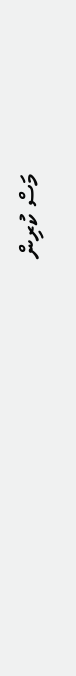މަސް ކުރިން